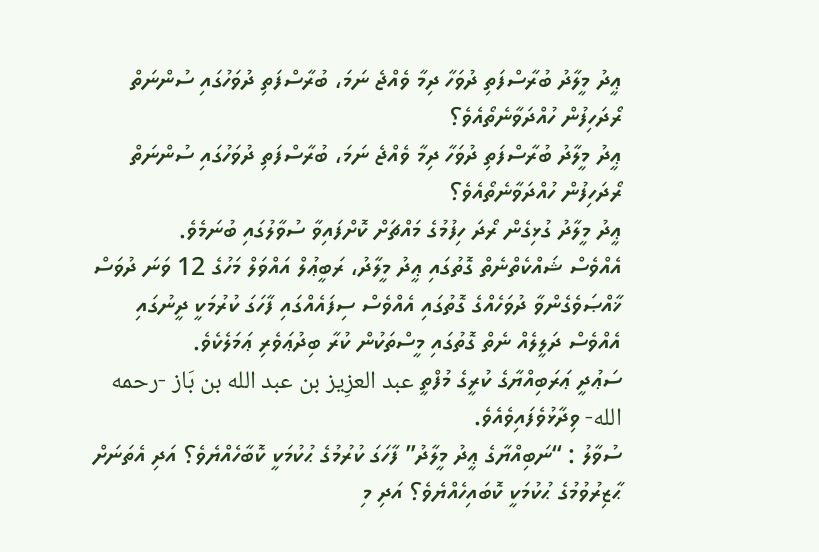ޢީދު މީލާދު ބުރާސްފަތި ދުވަހާ ދިމާ ވެއްޖެ ނަމަ، ބުރާސްފަތި ދުވަހުގައި ސުންނަތް ރޯދަހިފުން ހުއްދަވާނެތޯއެވެ؟
ޢީދު މީލާދު ބުރާސްފަތި ދުވަހާ ދިމާ ވެއްޖެ ނަމަ، ބުރާސްފަތި ދުވަހުގައި ސުންނަތް ރޯދަހިފުން ހުއްދަވާނެތޯއެވެ؟
ޢީދު މީލާދު ގުޅިގެން ރޯދަ ހިފުމުގެ މައްޗަށް ކޮށްފައިވާ ސުވާލުގައި ބުނަމެވެ.
އެއްވެސް ޝައްކެތްނެތް ގޮތުގައި ޢީދު މީލާދު، ރަބީޢުލް އައްވަލް މަހުގެ 12 ވަނަ ދުވަސް ޚާއްޞަވެގެންވާ ދުވަހެއްގެ ގޮތުގައި އެއްވެސް ސިފައެއްގައި ފާހަގަ ކުރުމަކީ ދީނުގައި އެއްވެސް ދަލީލެއް ނެތް ގޮތުގައި މީސްތަކުން ކުރާ ބިދުޢަވެރި ޢަމަލެކެވެ.
ސަޢުދީ ޢަރަބިއްޔާގެ ކުރީގެ މުފްތީ عبد العزِيز بن عبد الله بن بَاز -رحمه الله- ވިދާޅުވެފައިވެއެވެ.
ސުވާލު : “ނަބިއްޔާގެ ޢީދު މީލާދު” ފާހަގަ ކުރުމުގެ ޙުކުމަކީ ކޮބާހެއްޔެވެ؟ އަދި އެތަނަށް ޙާޒިރުވުމުގެ ޙުކުމަކީ ކޮބައިހެއްޔެވެ؟ އަދި މި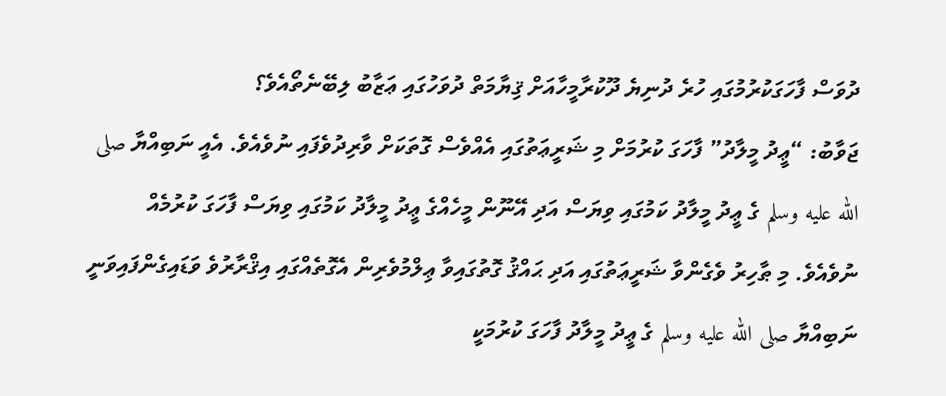ދުވަސް ފާހަގަކުރުމުގައި ހުރެ ދުނިޔެ ދޫކުރާމީހާއަށް ޤިޔާމަތް ދުވަހުގައި ޢަޒާބު ލިބޭނެތޯއެވެ؟
ޖަވާބު: “ޢީދު މީލާދު” ފާހަގަ ކުރުމަށް މި ޝަރީޢަތުގައި އެއްވެސް ގޮތަކަށް ވާރިދުވެފައި ނުވެއެވެ. އެއީ ނަބިއްޔާ صلى الله عليه وسلم ގެ ޢީދު މީލާދު ކަމުގައި ވިޔަސް އަދި އޭނޫން މީހެއްގެ ޢީދު މީލާދު ކަމުގައި ވިޔަސް ފާހަގަ ކުރުމެއް ނުވެއެވެ. މި ޠާހިރު ވެގެންވާ ޝަރީޢަތުގައި އަދި ޙައްޤު ގޮތުގައިވާ ޢިލްމުވެރިން އެގޮތެއްގައި އިޤްރާރުވެ ވަޑައިގެންފައިވަނީ ނަބިއްޔާ صلى الله عليه وسلم ގެ ޢީދު މީލާދު ފާހަގަ ކުރުމަކީ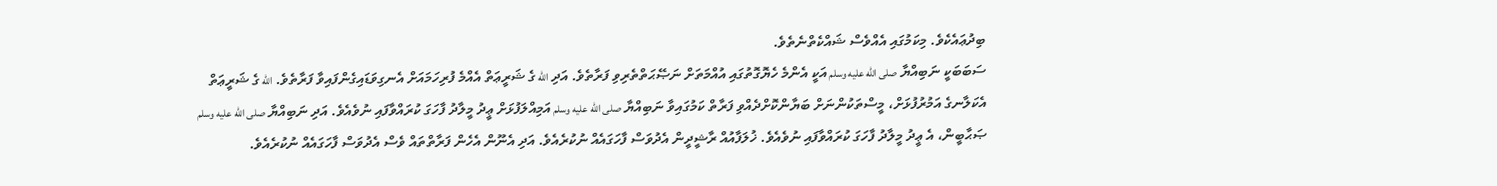ބިދުޢައެކެވެ. މިކަމުގައި އެއްވެސް ޝައްކެތްނެތެވެ.
ސަބަބަކީ ނަބިއްޔާ صلى الله عليه وسلم އަކީ އެންމެ ހެޔޮގޮތުގައި އުއްމަތަށް ނަޞޭޙަތްތެރިވި ފަރާތެވެ. އަދި الله ގެ ޝަރީޢަތް އެއްމެ ފުރިހަމައަށް އެނގިވަޑައިގެންފައިވާ ފަރާތެވެ. الله ގެ ޝަރީޢަތް އެކަލާނގެ އަމުރުފުޅަށް، މީސްތަކުންނަށް ބަޔާންކޮށްދެއްވި ފަރާތް ކަމުގައިވާ ނަބިއްޔާ صلى الله عليه وسلم އަމިއްލަފުޅަށް ޢީދު މީލާދު ފާހަގަ ކުރައްވާފައި ނުވެއެވެ. އަދި ނަބިއްޔާ صلى الله عليه وسلم ޞަޙާބީން، އެ ޢީދު މީލާދު ފާހަގަ ކުރައްވާފައި ނުވެއެވެ. ޚުލަފާއުއް ރާޝީދީން އެދުވަސް ފާހަގައެއް ނުކުރެއެވެ. އަދި އެނޫން އެހެން ފަރާތްތައް ވެސް އެދުވަސް ފާހަގައެއް ނުކުރެއެވެ.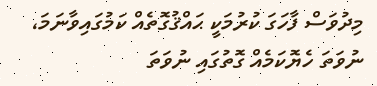މިދުވަސް ފާހަގަ ކުރުމަކީ ޙައްޤުގޮތެއް ކަމުގައިވާނަމަ، ނުވަތަ ހެޔޮކަމެއް ގޮތުގައި ނުވަތަ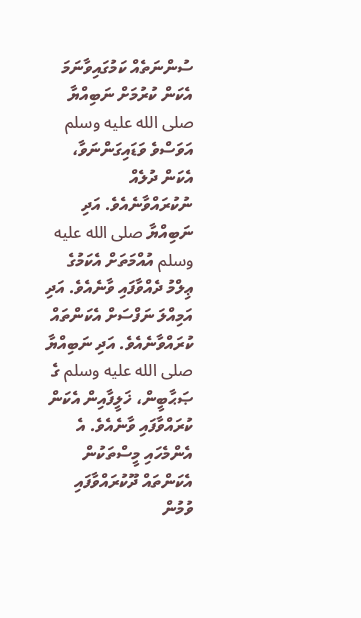ސުންނަތެއް ކަމުގައިވާނަމަ އެކަން ކުރުމަށް ނަބިއްޔާ صلى الله عليه وسلم އަވަސްވެ ވަޑައިގަންނަވާ، އެކަން ދުލެއް ނުކުރައްވާނެއެވެ. އަދި ނަބިއްޔާ صلى الله عليه وسلم އުއްމަތަށް އެކަމުގެ ޢިލްމު ދެއްވާފައި ވާނެއެވެ. އަދި އަމިއްލަ ނަފްސަށް އެކަންތައް ކުރައްވާނެއެވެ. އަދި ނަބިއްޔާ صلى الله عليه وسلم ގެ ޞަޙާބީން، ޚަލީފާއިން އެކަން ކުރައްވާފައި ވާނެއެވެ. އެ އެންމެހައި މީސްތަކުން އެކަންތައް ދޫކުރައްވާފައި ވުމުން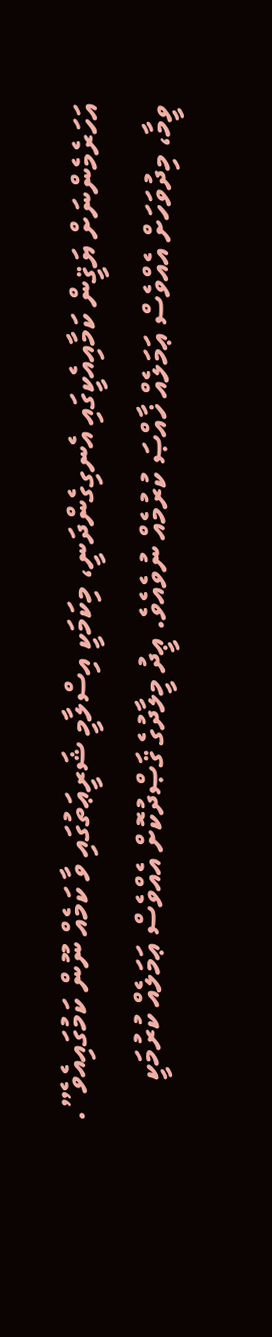އަހަރެމެންނަށް ޔަޤީން ކަމާއިއެކީގައި އެނގިގެންދަނީ، މިކަމަކީ އިސްލާމީ ޝަރީޢަތުގައި ވާ ކަމެއް ނޫން ކަމުގައިއެވެ”.
ވީމާ، މިދުވަހަށް އެއްވެސް ޢަމަލެއް ޚާއްޞަ ކުރުމެއް ނުވެއެވެ. ޢީދު މީލާދުގެ ޤަޞްދުކޮށް އެއްވެސް ޢަމަލެއް ކުރުމަކީ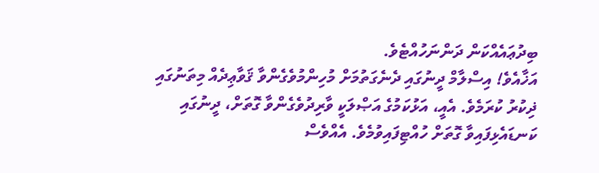ބިދުޢައެއްކަން ދަންނަހުއްޓެވެ.
އަޚާއެވެ! އިސްލާމް ދީނުގައި ދެނެގަތުމަށް މުހިންމުވެގެންވާ ޤަވާޢިދެއް މިތަނުގައި ޛިކުރު ކުރަމެވެ. އެއީ، އަޅުކަމުގެ އަޞްލަކީ ވާރިދުވެގެންވާ ގޮތަށް، ދީނުގައި ކަނޑައެޅިފައިވާ ގޮތަށް ހުއްޓިފައިވުމެވެ. އެއްވެސް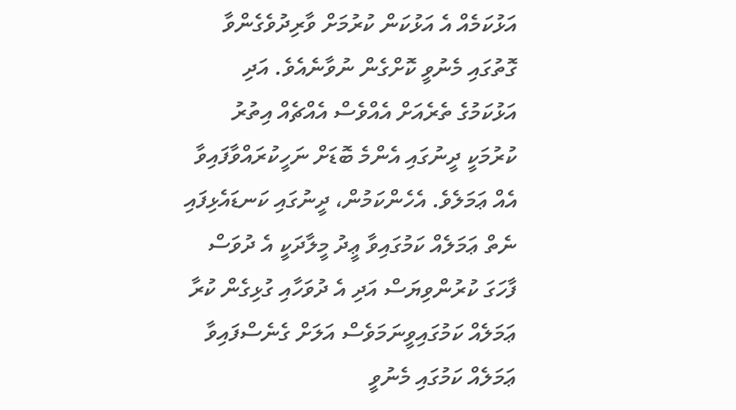އަޅުކަމެއް އެ އަޅުކަން ކުރުމަށް ވާރިދުވެގެންވާ ގޮތުގައި މެނުވީ ކޮށްގެން ނުވާނެއެވެ. އަދި އަޅުކަމުގެ ތެރެއަށް އެއްވެސް އެއްޗެއް އިތުރު ކުރުމަކީ ދީނުގައި އެންމެ ބޮޑަށް ނަހީކުރައްވާފައިވާ އެއް ޢަމަލެވެ. އެހެންކަމުން، ދީނުގައި ކަނޑައެޅިފައި ނެތް ޢަމަލެއް ކަމުގައިވާ ޢީދު މީލާދަކީ އެ ދުވަސް ފާހަގަ ކުރުންވިޔަސް އަދި އެ ދުވަހާއި ގުޅިގެން ކުރާ ޢަމަލެއް ކަމުގައިވީނަމަވެސް އަލަށް ގެނެސްފައިވާ ޢަމަލެއް ކަމުގައި މެނުވީ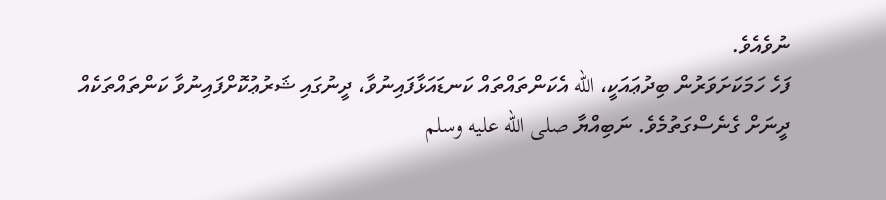ނުވެއެވެ.
ފަހެ ހަމަކަށަވަރުން ބިދުޢައަކީ، الله އެކަންތައްތައް ކަނޑައަޅާފައިނުވާ، ދީނުގައި ޝަރުޢުކޮށްފައިނުވާ ކަންތައްތަކެއް ދީނަށް ގެނެސްގަތުމެވެ. ނަބިއްޔާ صلى الله عليه وسلم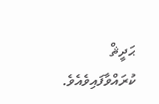ޙަދީޘް ކުރައްވާފައިވެއެވެ.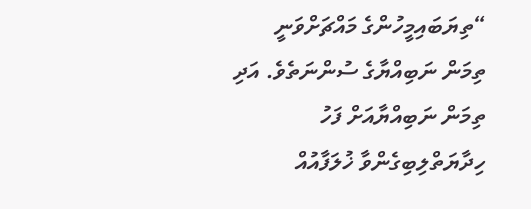“ތިޔަބައިމީހުންގެ މައްޗަށްވަނީ ތިމަން ނަބިއްޔާގެ ސުންނަތެވެ. އަދި ތިމަން ނަބިއްޔާއަށް ފަހު ހިދާޔަތްލިބިގެންވާ ޚުލަފާއުއް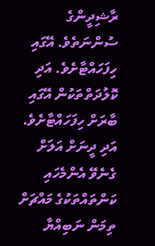ރާޝިދީންގެ ސުންނަތެވެ. އޭގައި ހިފަހައްޓާށެވެ. އަދި ކޮލުދަތްތަކުން އޭގައި ބާރަށް ހިފަހައްޓާށެވެ. އަދި ދީނަށް އަލަށް ގެނެވޭ އެންމެހައި ކަންތައްތަކުގެ މައްޗަށް ތިމަން ނަބިއްޔާ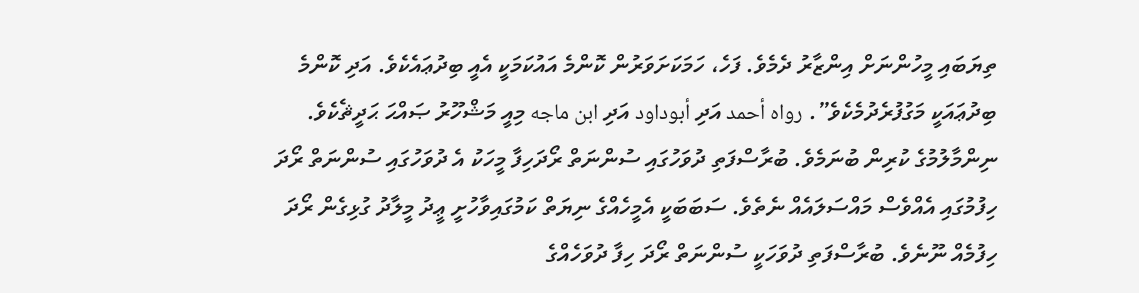ތިޔަބައި މީހުންނަށް އިންޒާރު ދެމެވެ. ފަހެ، ހަމަކަށަވަރުން ކޮންމެ އައުކަމަކީ އެއީ ބިދުޢައެކެވެ. އަދި ކޮންމެ ބިދުޢައަކީ މަގުފުރެދުމެކެވެ”. رواه أحمد އަދި أبوداود އަދި ابن ماجه މިއީ މަޝްހޫރު ޞައްޙަ ޙަދީޘެކެވެ.
ނިންމާލުމުގެ ކުރިން ބުނަމެވެ. ބުރާސްފަތި ދުވަހުގައި ސުންނަތް ރޯދަހިފާ މީހަކު އެ ދުވަހުގައި ސުންނަތް ރޯދަ ހިފުމުގައި އެއްވެސް މައްސަލައެއް ނެތެވެ. ސަބަބަކީ އެމީހެއްގެ ނިޔަތް ކަމުގައިވާހުށީ ޢީދު މީލާދު ގުޅިގެން ރޯދަ ހިފުމެއް ނޫނެވެ. ބުރާސްފަތި ދުވަހަކީ ސުންނަތް ރޯދަ ހިފާ ދުވަހެއްގެ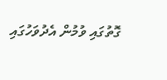ގޮތުގައި ވުމުން އެދުވަހުގައި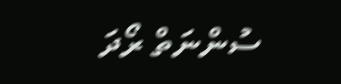ސުންނަތް ރޯދަ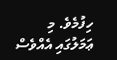ހިފުމެވެ. މި ޢަމަލުގައި އެއްވެސް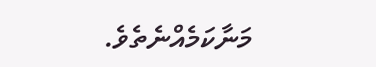މަނާކަމެއްނެތެވެ.